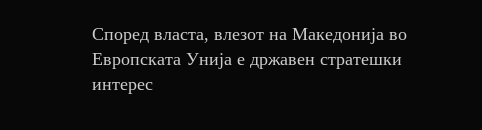Според власта, влезот на Македонија во Европската Унија е државен стратешки интерес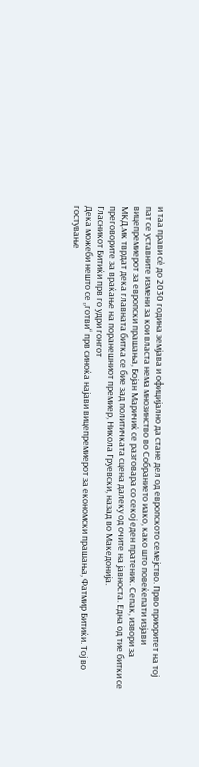и таа прави сѐ до 2030 година земјава и официјално да стане дел од европското семејство. Прво приоритет на тој пат се уставните измени за кои власта нема мнозинство во Собранието иако, како што повеќепати изјави вицепремиерот за европски прашања, Бојан Маричиќ се разговара со секој еден пратеник. Сепак, извори за МКД.мк тврдат дека главната битка се бие зад политичката сцена далеку од очите на јавноста. Една од тие битки се преговорите за враќање на поранешниот премиер, Никола Груевски, назад во Македонија.
Гласникот Битиќи прв го удри гонгот
Дека можеби нешто се „готви“ прв синоќа најави вицепремиерот за економски прашања, Фатмир Битиќи. Тој во гостување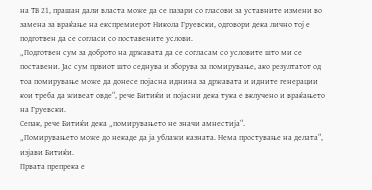на ТВ 21, прашан дали власта може да се пазари со гласови за уставните измени во замена за враќање на експремиерот Никола Груевски, одговори дека лично тој е подготвен да се согласи со поставените услови.
„Подготвен сум за доброто на државата да се согласам со условите што ми се поставени. Јас сум првиот што седнува и зборува за помирување, ако резултатот од тоа помирување може да донесе појасна иднина за државата и идните генерации кои треба да живеат овде“, рече Битиќи и појасни дека тука е вклучено и враќањето на Груевски.
Сепак, рече Битиќи дека „помирувањето не значи амнестија“.
„Помирувањето може до некаде да ја ублажи казната. Нема простување на делата“, изјави Битиќи.
Првата препрека е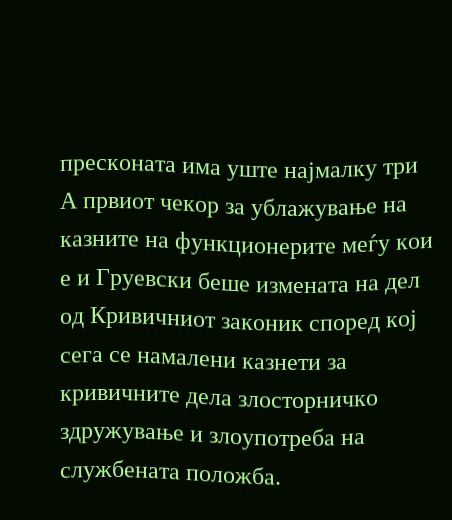пресконата има уште најмалку три
А првиот чекор за ублажување на казните на функционерите меѓу кои е и Груевски беше измената на дел од Кривичниот законик според кој сега се намалени казнети за кривичните дела злосторничко здружување и злоупотреба на службената положба.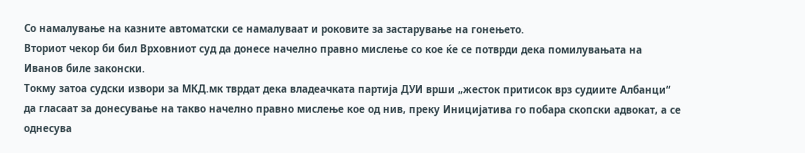Со намалување на казните автоматски се намалуваат и роковите за застарување на гонењето.
Вториот чекор би бил Врховниот суд да донесе начелно правно мислење со кое ќе се потврди дека помилувањата на Иванов биле законски.
Токму затоа судски извори за МКД.мк тврдат дека владеачката партија ДУИ врши „жесток притисок врз судиите Албанци“ да гласаат за донесување на такво начелно правно мислење кое од нив, преку Иницијатива го побара скопски адвокат, а се однесува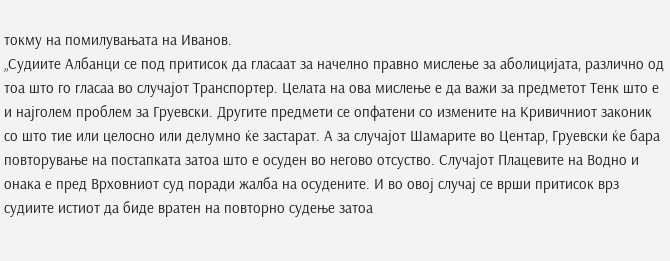токму на помилувањата на Иванов.
„Судиите Албанци се под притисок да гласаат за начелно правно мислење за аболицијата, различно од тоа што го гласаа во случајот Транспортер. Целата на ова мислење е да важи за предметот Тенк што е и најголем проблем за Груевски. Другите предмети се опфатени со измените на Кривичниот законик со што тие или целосно или делумно ќе застарат. А за случајот Шамарите во Центар, Груевски ќе бара повторување на постапката затоа што е осуден во негово отсуство. Случајот Плацевите на Водно и онака е пред Врховниот суд поради жалба на осудените. И во овој случај се врши притисок врз судиите истиот да биде вратен на повторно судење затоа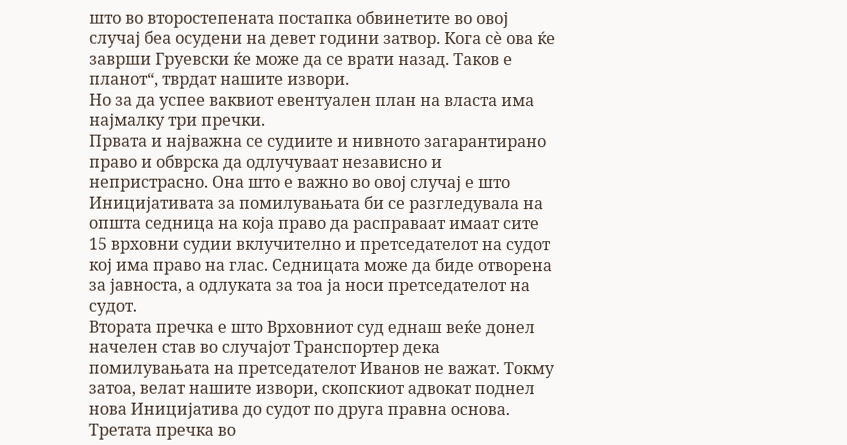што во второстепената постапка обвинетите во овој случај беа осудени на девет години затвор. Кога сѐ ова ќе заврши Груевски ќе може да се врати назад. Таков е планот“, тврдат нашите извори.
Но за да успее ваквиот евентуален план на власта има најмалку три пречки.
Првата и најважна се судиите и нивното загарантирано право и обврска да одлучуваат независно и непристрасно. Она што е важно во овој случај е што Иницијативата за помилувањата би се разгледувала на општа седница на која право да расправаат имаат сите 15 врховни судии вклучително и претседателот на судот кој има право на глас. Седницата може да биде отворена за јавноста, а одлуката за тоа ја носи претседателот на судот.
Втората пречка е што Врховниот суд еднаш веќе донел начелен став во случајот Транспортер дека помилувањата на претседателот Иванов не важат. Токму затоа, велат нашите извори, скопскиот адвокат поднел нова Иницијатива до судот по друга правна основа.
Третата пречка во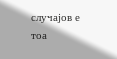случајов е тоа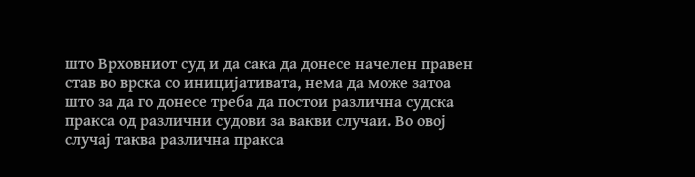што Врховниот суд и да сака да донесе начелен правен став во врска со иницијативата, нема да може затоа што за да го донесе треба да постои различна судска пракса од различни судови за вакви случаи. Во овој случај таква различна пракса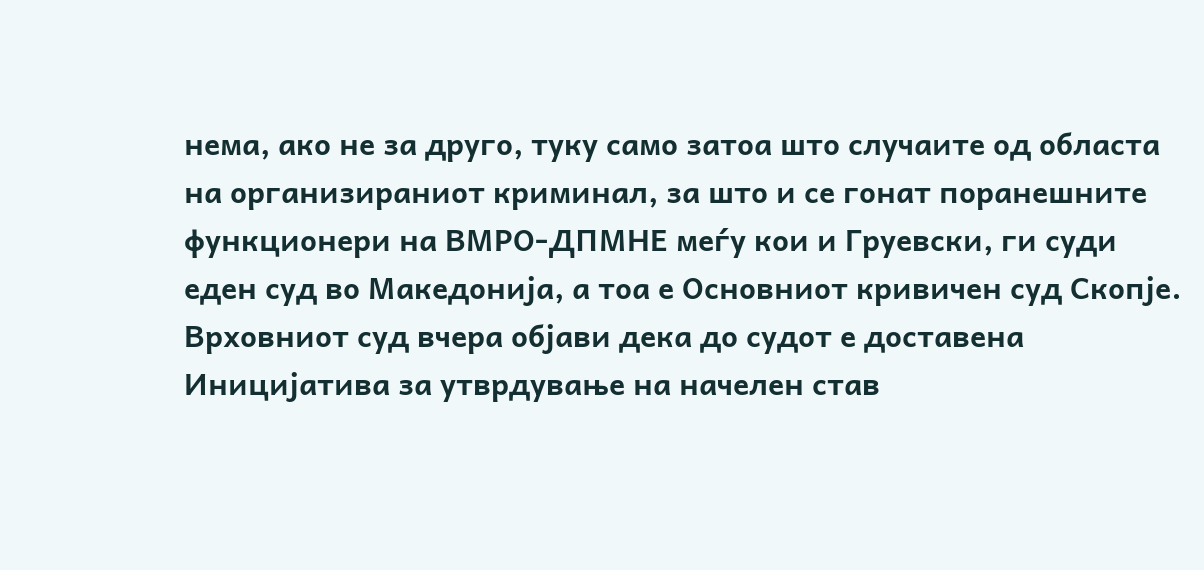нема, ако не за друго, туку само затоа што случаите од областа на организираниот криминал, за што и се гонат поранешните функционери на ВМРО-ДПМНЕ меѓу кои и Груевски, ги суди еден суд во Македонија, а тоа е Основниот кривичен суд Скопје.
Врховниот суд вчера објави дека до судот е доставена Иницијатива за утврдување на начелен став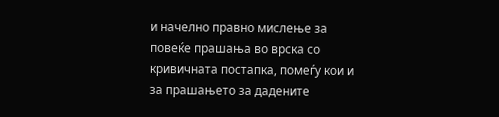и начелно правно мислење за повеќе прашања во врска со кривичната постапка, помеѓу кои и за прашањето за дадените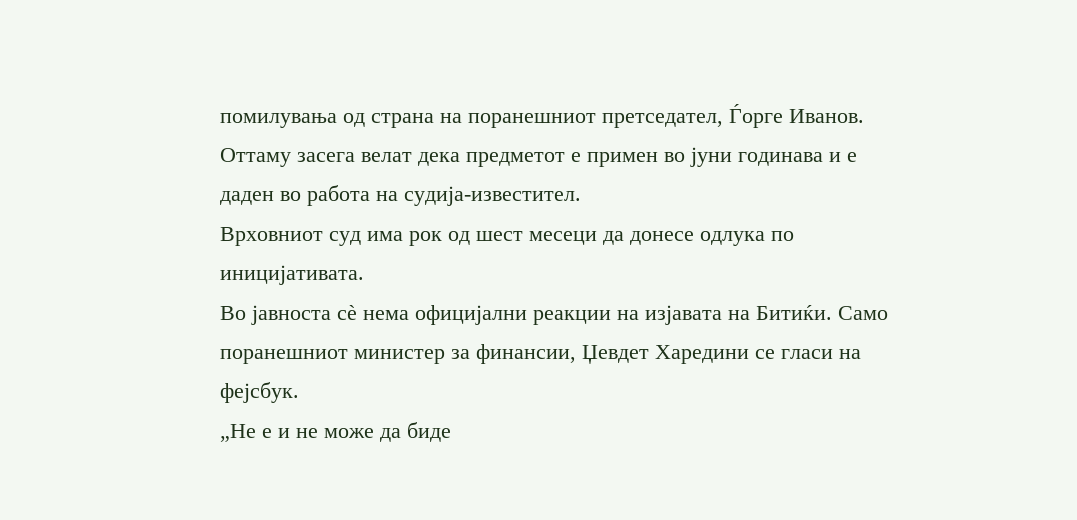помилувања од страна на поранешниот претседател, Ѓорге Иванов.
Оттаму засега велат дека предметот е примен во јуни годинава и е даден во работа на судија-известител.
Врховниот суд има рок од шест месеци да донесе одлука по иницијативата.
Во јавноста сѐ нема официјални реакции на изјавата на Битиќи. Само поранешниот министер за финансии, Џевдет Харедини се гласи на фејсбук.
„Не е и не може да биде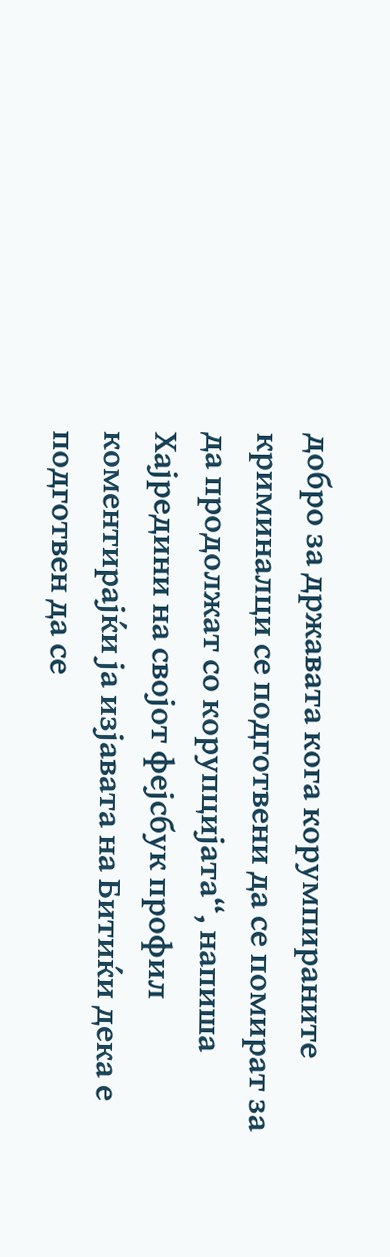добро за државата кога корумпираните криминалци се подготвени да се помират за да продолжат со корупцијата“, напиша Хајредини на својот фејсбук профил коментирајќи ја изјавата на Битиќи дека е подготвен да се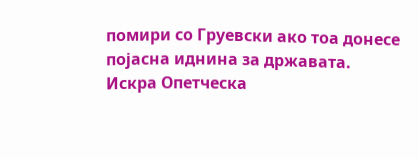помири со Груевски ако тоа донесе појасна иднина за државата.
Искра Опетческа